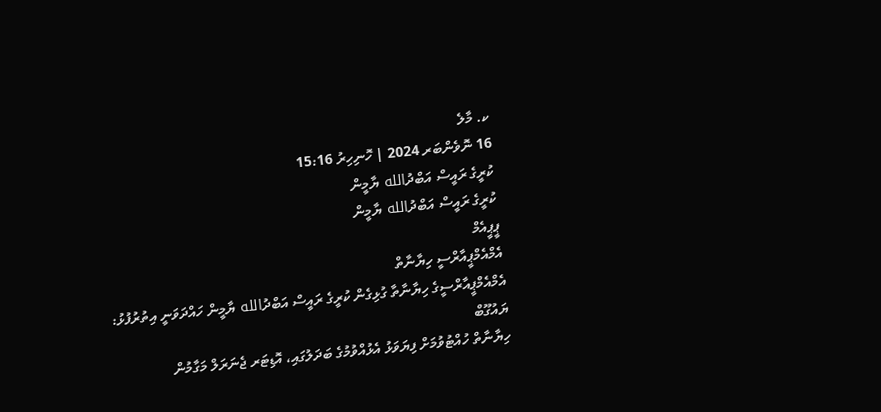ކ. މާލެ
16 ނޮވެންބަރ 2024 | ހޮނިހިރު 15:16
ކުރީގެ ރައީސް އަބްދުالله ޔާމީން
ކުރީގެ ރައީސް އަބްދުالله ޔާމީން
ޕީޕީއެމް
އެމްއެމްޕީއާރްސީ ހިޔާނާތް
އެމްއެމްޕީއާރްސީގެ ހިޔާނާތާ ގުޅިގެން ކުރީގެ ރައީސް އަބްދުالله ޔާމީން ހައްދަވަނީ އިތުރުފުޅު: ޔައުގޫބް
ހިޔާނާތް ހުއްޓުވުމަށް ފިޔަވަޅު އެޅުއްވުމުގެ ބަދަލުގައި، އޮޑިޓަރ ޖެނަރަލް މަގާމުން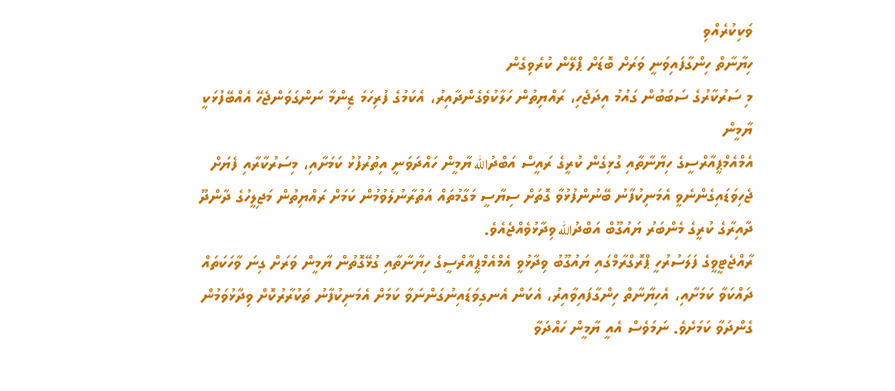ވަކިކުރެއްވި
ހިޔާނާތް ހިންގާފައިވަނީ ވަރަށް ބޮޑަށް ޕްލޭން ކުރެވިގެން
މި ސަރުކާރުގެ ސަބަބުން ގައުމު އިދަޖެހި، ރައްޔިތުން ހަލާކުވެގެންދާއިރު، އެކަމުގެ ފުރިހަމަ ޒިންމާ ނަންގަވަންޖެހޭ އެއްބޭފުޅަކީ ޔާމީން
އެމްއެމްޕީއާރްސީގެ ހިޔާނާތާއި ގުޅިގެން ކުރީގެ ރައީސް އަބްދުالله ޔާމީން ހައްދަވަނީ އިތުރުފުޅު ކަމަށާއި، މިސަރުކާރާއި ފެޔަށް ޖެހިވަޑައިގެންނެވީ އެމަނިކުފާނު ބޭނުންފުޅުވާ ގޮތަށް ސިޔާސީ މަގާމުތައް އަތުރާނުލެވުމުން ކަމަށް ރައްޔިތުން މަޖިލީހުގެ ދާންދޫ ދާއިރާގެ ކުރީގެ މެންބަރު ޔައުގޫބް އަބްދުالله ވިދާޅުވެއްޖެއެވެ.
ރާއްޖެޓީވީގެ ފަލަސުރުހީ ޕްރޮގްރާމްގައި ޔައުގޫބު ވިދާޅުވީ އެމްއެމްޕީއާރްސީގެ ހިޔާނާތާއި ގުޅޭގޮތުން ޔާމީން ވަރަށް ގިނަ ވާހަކަތައް ދައްކަވާ ކަމަށާއި، އެހިޔާނާތް ހިންގާފައިވާއިރު، އެކަން އެނގިވަޑައިނުގަންނަވާ ކަމަށް އެމަނިކުފާނު ތަކުރާރުކޮށް ވިދާޅުވަމުން ގެންދަވާ ކަމަށެވެ. ނަމަވެސް އެއީ ޔާމީން ހައްދަވާ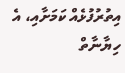އިތުރުފުޅެއް ކަމަށާއި، އެ ހިޔާނާތް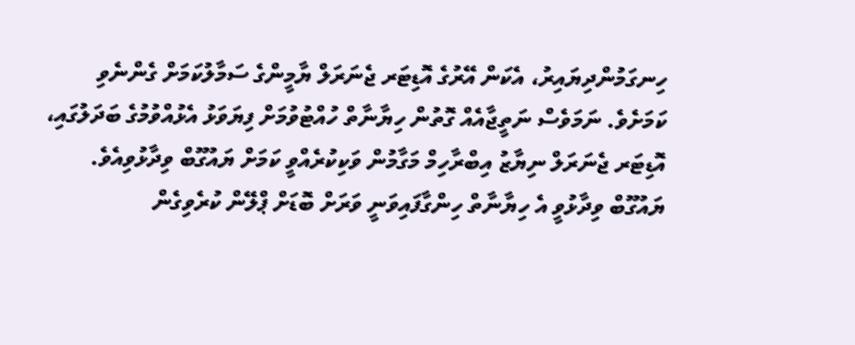ހިނގަމުންދިޔައިރު، އެކަން އޭރުގެ އޮޑިޓަރ ޖެނަރަލް ޔާމީންގެ ސަމާލުކަމަށް ގެންނެވި ކަމަށެވެ. ނަމަވެސް ނަތީޖާއެއް ގޮތުން ހިޔާނާތް ހުއްޓުވުމަށް ފިޔަވަޅު އެޅުއްވުމުގެ ބަދަލުގައި، އޮޑިޓަރ ޖެނަރަލް ނިޔާޒު އިބްރާހިމް މަގާމުން ވަކިކުރެއްވީ ކަމަށް ޔައުގޫބް ވިދާޅުވިއެވެ.
ޔައުގޫބް ވިދާޅުވީ އެ ހިޔާނާތް ހިންގާފައިވަނީ ވަރަށް ބޮޑަށް ޕްލޭން ކުރެވިގެން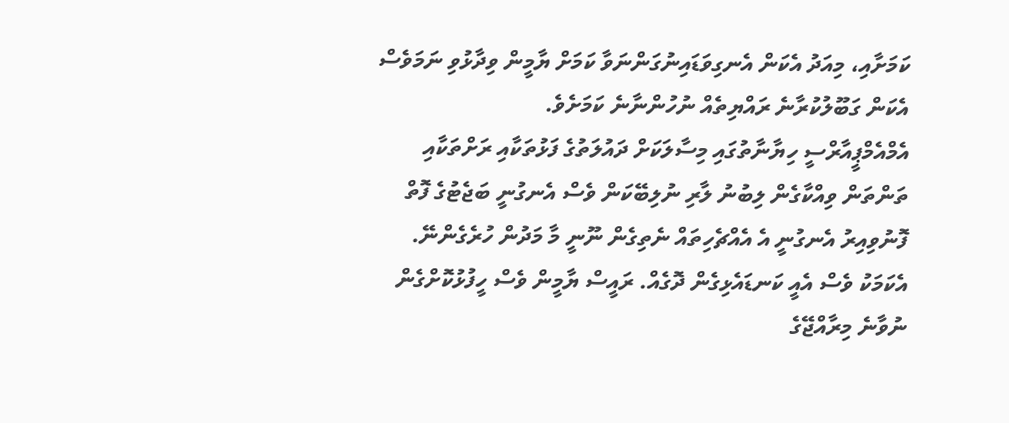ކަމަށާއި، މިއަދު އެކަން އެނގިވަޑައިނުގަންނަވާ ކަމަށް ޔާމީން ވިދާޅުވި ނަމަވެސް އެކަން ގަބޫލުކުރާނެ ރައްޔިތެއް ނުހުންނާނެ ކަމަށެވެ.
އެމްއެމްޕީއާރްސީ ހިޔާނާތުގައި މިސާލަކަށް ދައުލަތުގެ ފަޅުތަކާއި ރަށްތަކާއި ތަންތަން ވިއްކާގެން ލިބުނު ލާރި ނުލިބޭކަން ވެސް އެނގުނީ ބަޖެޓުގެ ފޮތް ފޮނުވިއިރު އެނގުނީ އެ އެއްޗެހިތައް ނެތިގެން ނޫނީ މާ މަދުން ހުރެގެންނޭ. އެކަމަކު ވެސް އެއީ ކަނޑައެޅިގެން ދޮގެއް. ރައީސް ޔާމީން ވެސް ހީފުޅުކޮށްގެން ނުވާނެ މިރާއްޖޭގެ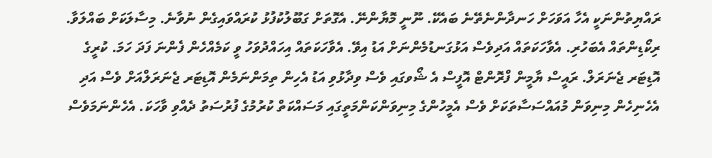ރައްޔިތުންނަކީ އެހާ އަވަހަށް ހަނދާންނެތޭނެ ބައެކޭ. ނޫނީ މޮޔާންނޭ. އެގޮތަށް ގަބޫލުކުފުޅު ކުރައްވައިގެން ނުވާނެ. މިސާލަކަށް ބައްލަވާ. ރިކޯޑިންތައް އެބަހުރި. އެވާހަކަތައް އަދިވެސް އަޅުގަނޑުމެންނަށް އަޑު އިވޭ. އެވާހަކަތައް އިހައްދުވަހު ވީ ކަމެއްހެން ފެންނަ ފަދަ ހަމަ. ކުރީގެ އޮޑިޓަރ ޖެނަރަލް. ރައީސް ޔާމީން ފްރޮންޓް އޮފީސް އެ ޝޯވގައި ވެސް ވިދާޅުވި އަޑު އެހިން ތިމަންނަމެން އޮޑިޓަރ ޖެނަރަލްއަށް ވެސް އަދި އެހެނިހެން މިނިވަން މުއައްސަސާތަކަށް ވެސް އެމީހުންގެ މިނިވަންކަންމަތީގައި މަސައްކަތް ކުރުމުގެ ފުރުސަތު ދެއްވި ވާހަކަ. އެހެންނަމަވެސް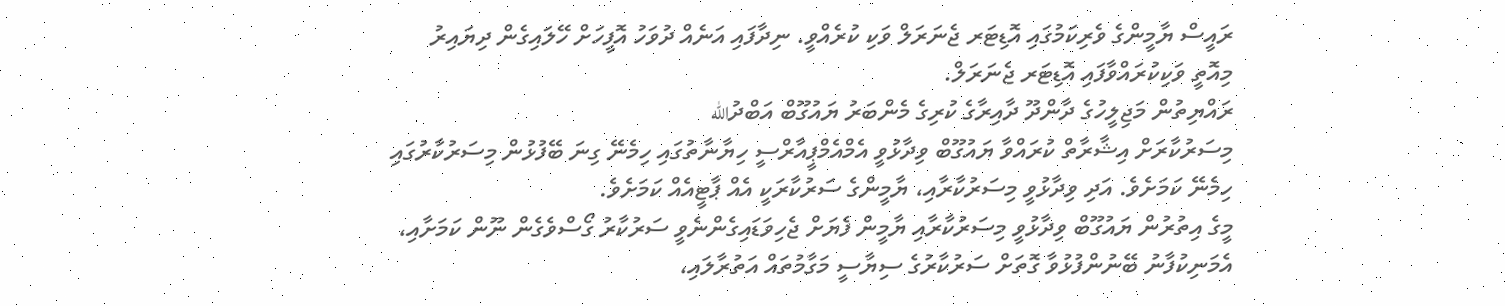ރައީސް ޔާމީންގެ ވެރިކަމުގައި އޮޑިޓަރ ޖެނަރަލް ވަކި ކުރެއްވީ. ނިދާފައި އަނެއް ދުވަހު އޮފީހަށް ހޭލައިގެން ދިޔައިރު މިއޮތީ ވަކިކުރައްވާފައި އޮޑިޓަރ ޖެނަރަލް.
ރައްޔިތުން މަޖިލީހުގެ ދާންދޫ ދާއިރާގެ ކުރިގެ މެންބަރު ޔައުގޫބް އަބްދުالله
މިސަރުކާރަށް އިޝާރާތް ކުރައްވާ ޔައުގޫބް ވިދާޅުވީ އެމްއެމްޕީއާރްސީ ހިޔާނާތުގައި ހިމެނޭ ގިނަ ބޭފުޅުން މިސަރުކާރުގައި ހިމެނޭ ކަމަށެވެ. އަދި ވިދާޅުވީ މިސަރުކާރާއި، ޔާމީންގެ ސަރުކާރަކީ އެއް ޕާޓީއެއް ކަމަށެވެ.
މީގެ އިތުރުން ޔައުގޫބް ވިދާޅުވީ މިސަރުކާރާއި ޔާމީން ފެޔަށް ޖެހިވަޑައިގެންނެވީ ސަރުކާރު ގޯސްވެގެން ނޫން ކަމަށާއި، އެމަނިކުފާނު ބޭނުންފުޅުވާ ގޮތަށް ސަރުކާރުގެ ސިޔާސީ މަގާމުތައް އަތުރާލައި،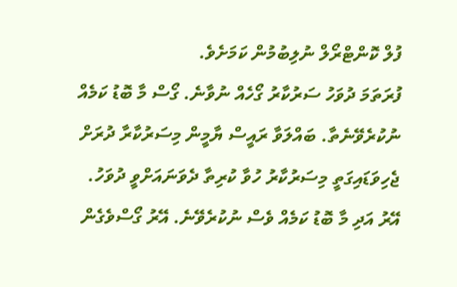ފުލް ކޮންޓްރޯލް ނުލިބުމުން ކަމަށެވެ.
ފުރަތަމަ ދުވަހު ސަރުކާރު ގޯހެއް ނުވާނެ. ގޯސް މާ ބޮޑު ކަމެއް ނުކުރެވޭނެތާ. ބައްލަވާ ރައީސް ޔާމީން މިސަރުކާރާ ދުރަށް ޖެހިވަޑައިގަތީ މިސަރުކާރު ހުވާ ކުރިތާ ދެވަނައަށްވީ ދުވަހު. އޭރު އަދި މާ ބޮޑު ކަމެއް ވެސް ނުކުރެވޭނެ. އޭރު ގޯސްވެގެން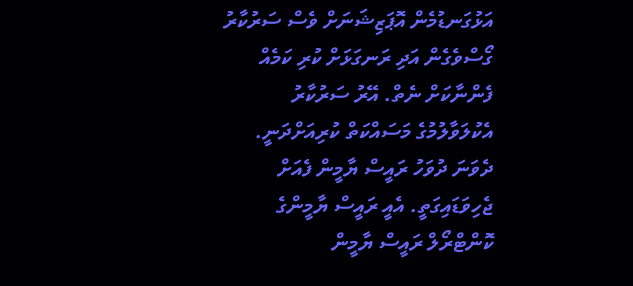އަޅުގަނޑުމެން އޮޕަޒިޝަނަށް ވެސް ސަރުކާރު ގޯސްވެގެން އަދި ރަނގަޅަށް ކުރި ކަމެއް ފެންނާކަށް ނެތް. އޭރު ސަރުކާރު އެކުލަވާލުމުގެ މަސައްކަތް ކުރިއަށްދަނީ. ދެވަނަ ދުވަހު ރައީސް ޔާމީން ފެއަށް ޖެހިވަޑައިގަތީ. އެއީ ރައީސް ޔާމީންގެ ކޮންޓްރޯލް ރައީސް ޔާމީން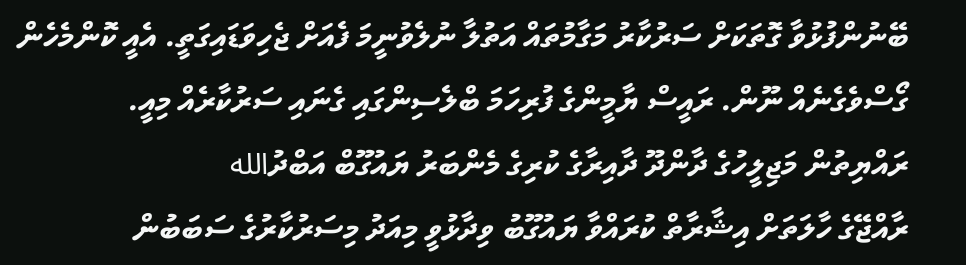ބޭނުންފުޅުވާ ގޮތަކަށް ސަރުކާރު މަގާމުތައް އަތުލާ ނުލެވުނީމަ ފެއަށް ޖެހިވަޑައިގަތީ. އެއީ ކޮންމެހެން ގޯސްވެގެނެއް ނޫން. ރައީސް ޔާމީންގެ ފުރިހަމަ ބްލެސިންގައި ގެނައި ސަރުކާރެއް މިއީ.
ރައްޔިތުން މަޖިލީހުގެ ދާންދޫ ދާއިރާގެ ކުރިގެ މެންބަރު ޔައުގޫބް އަބްދުالله
ރާއްޖޭގެ ހާލަތަށް އިޝާރާތް ކުރައްވާ ޔައުގޫބު ވިދާޅުވީ މިއަދު މިސަރުކާރުގެ ސަބަބުން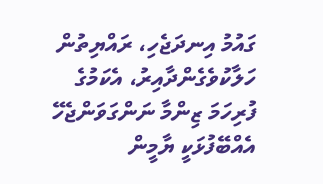ގައުމު އިނދަޖެހި، ރައްޔިތުން ހަލާކުވެގެންދާއިރު، އެކަމުގެ ފުރިހަމަ ޒިންމާ ނަންގަވަންޖެހޭ އެއްބޭފުޅަކީ ޔާމީން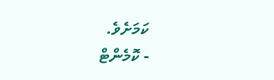ކަމަށެވެ.
- ކޮމެންޓް